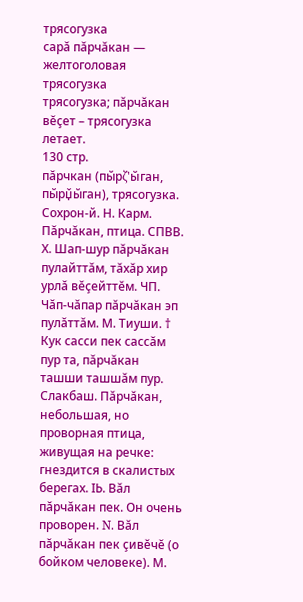трясогузка
сарă пăрчăкан — желтоголовая трясогузка
трясогузка; пăрчăкан вĕçет – трясогузка летает.
130 стр.
пăрчкан (пы̆рζ'ы̆ган, пы̆рџ̌ы̆ган), трясогузка. Сохрон-й. Н. Карм. Пăрчăкан, птица. СПВВ. Х. Шап-шур пăрчăкан пулайттăм, тăхăр хир урлă вĕçейттĕм. ЧП. Чăп-чăпар пăрчăкан эп пулăттăм. М. Тиуши. † Кук сасси пек сассăм пур та, пăрчăкан ташши ташшăм пур. Слакбаш. Пăрчăкан, небольшая, но проворная птица, живущая на речке: гнездится в скалистых берегах. IЬ. Вăл пăрчăкан пек. Он очень проворен. N. Вăл пăрчăкан пек çивĕчĕ (о бойком человеке). М.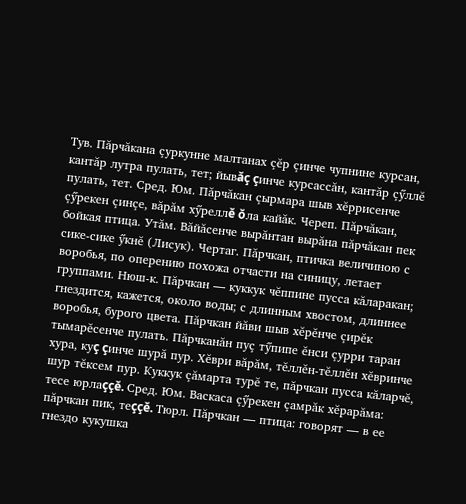Тув. Пăрчăкана çуркунне малтанах çĕр çинче чупнине курсан, кантăр лутра пулать, тет; йывăç çинче курсассăн, кантăр çӳллĕ пулать, тет. Сред. Юм. Пăрчăкан çырмара шыв хĕррисенче çӳрекен çинçе, вăрăм хӳреллĕ ŏла кайăк. Череп. Пăрчăкан, бойкая птица. Утăм. Вăйăсенче вырăнтан вырăна пăрчăкан пек сике-сике ӳкнĕ (Лисук). Чертаг. Пăрчкан, птичка величиною с воробья, по оперению похожа отчасти на синицу, летает группами. Нюш-к. Пăрчкан — куккук чĕппине пусса кăларакан; гнездится, кажется, около воды; с длинным хвостом, длиннее воробья, бурого цвета. Пăрчкан йăви шыв хĕрĕнче çирĕк тымарĕсенче пулать. Пăрчканăн пуç тӳпипе ĕнси çурри таран хура, куç çинче шурă пур. Хĕври вăрăм, тĕллĕн-тĕллĕн хĕвринче шур тĕксем пур. Куккук çăмарта турĕ те, пăрчкан пусса кăларчĕ, тесе юрлаççĕ. Сред. Юм. Васкаса çӳрекен çамрăк хĕрарăма: пăрчкан пик, теççĕ. Тюрл. Пăрчкан — птица: говорят — в ее гнездо кукушка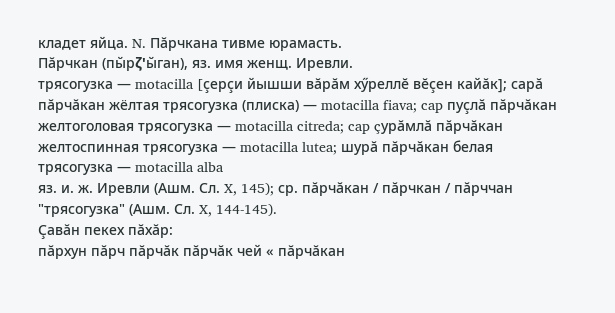кладет яйца. N. Пăрчкана тивме юрамасть.
Пăрчкан (пы̆рζ'ы̆ган), яз. имя женщ. Иревли.
трясогузка — motacilla [çерçи йышши вăрăм хӳреллĕ вĕçен кайăк]; сарă пăрчăкан жёлтая трясогузка (плиска) — motacilla fiava; cap пуçлă пăрчăкан желтоголовая трясогузка — motacilla citreda; cap çурăмлă пăрчăкан желтоспинная трясогузка — motacilla lutea; шурă пăрчăкан белая трясогузка — motacilla alba
яз. и. ж. Иревли (Ашм. Сл. X, 145); ср. пăрчăкан / пăрчкан / пăрччан "трясогузка" (Ашм. Сл. X, 144-145).
Çавăн пекех пăхăр:
пăрхун пăрч пăрчăк пăрчăк чей « пăрчăкан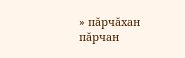» пăрчăхан пăрчан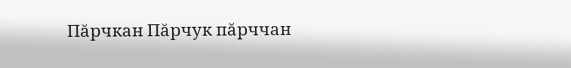Пăрчкан Пăрчук пăрччан